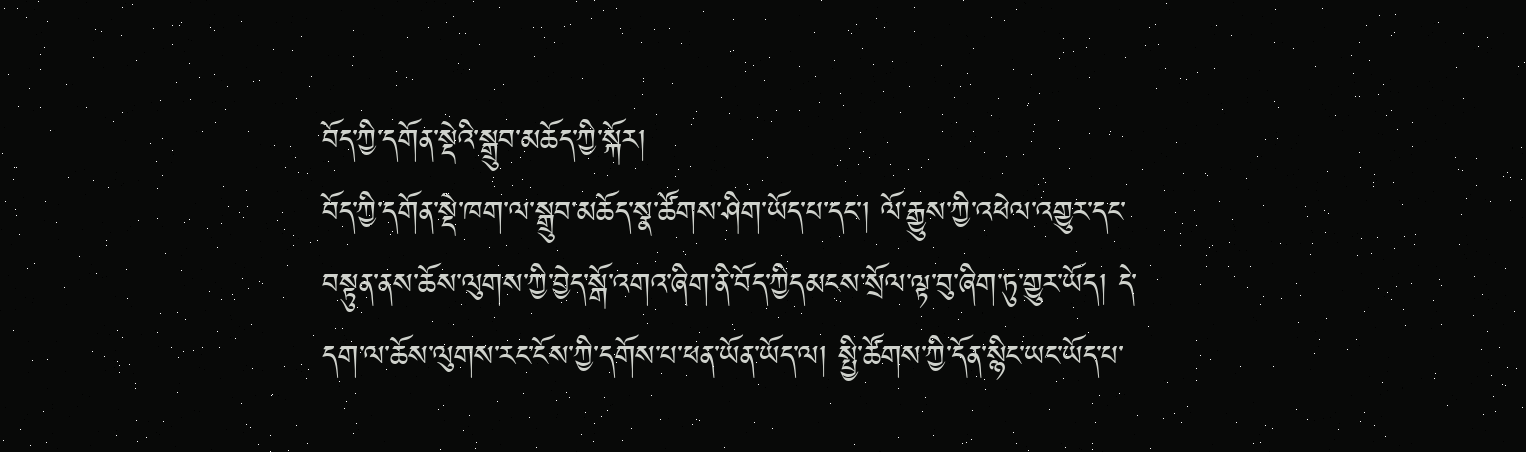བོད་ཀྱི་དགོན་སྡེའི་སྒྲུབ་མཆོད་ཀྱི་སྐོར།
བོད་ཀྱི་དགོན་སྡེ་ཁག་ལ་སྒྲུབ་མཆོད་སྣ་ཚོགས་ཤིག་ཡོད་པ་དང་། ལོ་རྒྱུས་ཀྱི་འཕེལ་འགྱུར་དང་བསྟུན་ནས་ཆོས་ལུགས་ཀྱི་བྱེད་སྒོ་འགའ་ཞིག་ནི་བོད་ཀྱིདམངས་སྲོལ་ལྟ་བུ་ཞིག་ཏུ་གྱུར་ཡོད། དེ་དག་ལ་ཆོས་ལུགས་རང་ངོས་ཀྱི་དགོས་པ་ཕན་ཡོན་ཡོད་ལ། སྤྱི་ཚོགས་ཀྱི་དོན་སྙིང་ཡང་ཡོད་པ་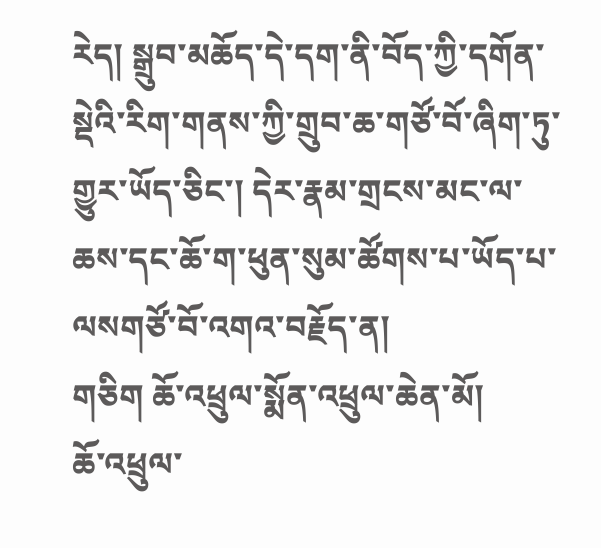རེད། སྒྲུབ་མཆོད་དེ་དག་ནི་བོད་ཀྱི་དགོན་སྡེའི་རིག་གནས་ཀྱི་གྲུབ་ཆ་གཙོ་བོ་ཞིག་ཏུ་གྱུར་ཡོད་ཅིང་། དེར་རྣམ་གྲངས་མང་ལ་ཆས་དང་ཆོ་ག་ཕུན་སུམ་ཚོགས་པ་ཡོད་པ་ལསགཙོ་བོ་འགའ་བརྗོད་ན།
གཅིག ཆོ་འཕྲུལ་སྨོན་འཕྲུལ་ཆེན་མོ།
ཆོ་འཕྲུལ་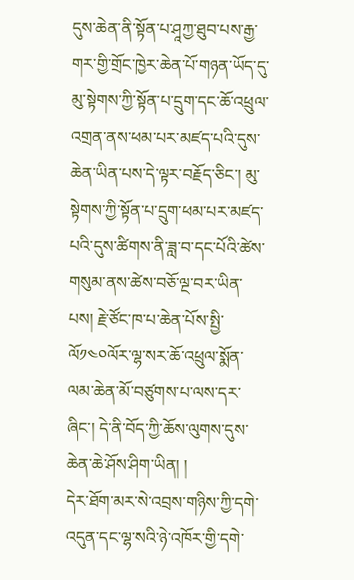དུས་ཆེན་ནི་སྟོན་པ་ཤཱཀྱ་ཐུབ་པས་རྒྱ་གར་གྱི་གྲོང་ཁྱེར་ཆེན་པོ་གཉན་ཡོད་དུ་མུ་སྟེགས་ཀྱི་སྟོན་པ་དྲུག་དང་ཆོ་འཕྲུལ་འགྲན་ནས་ཕམ་པར་མཛད་པའི་དུས་ཆེན་ཡིན་པས་དེ་ལྟར་བརྗོད་ཅིང་། མུ་སྟེགས་ཀྱི་སྟོན་པ་དྲུག་ཕམ་པར་མཛད་པའི་དུས་ཚིགས་ནི་ཟླ་བ་དང་པོའི་ཚེས་གསུམ་ནས་ཚེས་བཅོ་ལྔ་བར་ཡིན་པས། རྗེ་ཙོང་ཁ་པ་ཆེན་པོས་སྤྱི་ལོ༡༤༠ལོར་ལྷ་སར་ཆོ་འཕྲུལ་སྨོན་ལམ་ཆེན་མོ་བཙུགས་པ་ལས་དར་ཞིང་། དེ་ནི་བོད་ཀྱི་ཆོས་ལུགས་དུས་ཆེན་ཆེ་ཤོས་ཤིག་ཡིན། །
དེར་ཐོག་མར་སེ་འབྲས་གཉིས་ཀྱི་དགེ་འདུན་དང་ལྷ་སའི་ཉེ་འཁོར་གྱི་དགེ་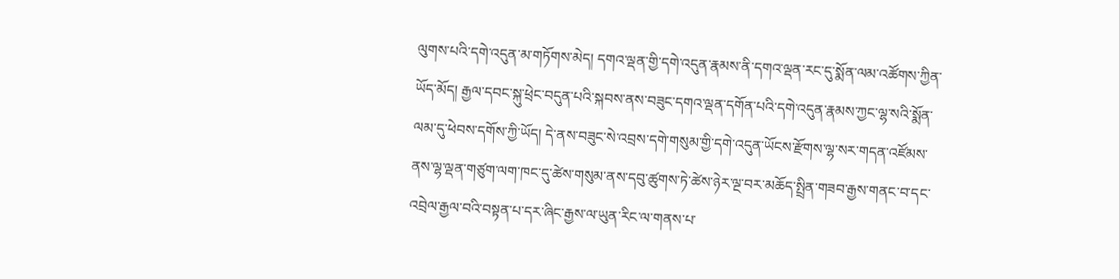ལུགས་པའི་དགེ་འདུན་མ་གཏོགས་མེད། དགའ་ལྡན་གྱི་དགེ་འདུན་རྣམས་ནི་དགའ་ལྡན་རང་དུ་སྨོན་ལམ་འཚོགས་ཀྱིན་ཡོད་མོད། རྒྱལ་དབང་སྐུ་ཕྲེང་བདུན་པའི་སྐབས་ནས་བཟུང་དགའ་ལྡན་དགོན་པའི་དགེ་འདུན་རྣམས་ཀྱང་ལྷ་སའི་སྨོན་ལམ་དུ་ཕེབས་དགོས་ཀྱི་ཡོད། དེ་ནས་བཟུང་སེ་འབྲས་དགེ་གསུམ་གྱི་དགེ་འདུན་ཡོངས་རྫོགས་ལྷ་སར་གདན་འཛོམས་ནས་ལྷ་ལྡན་གཙུག་ལག་ཁང་དུ་ཚེས་གསུམ་ནས་དབུ་ཚུགས་ཏེ་ཚེས་ཉེར་ལྔ་བར་མཆོད་སྤྲིན་གཟབ་རྒྱས་གནང་བ་དང་འབྲེལ་རྒྱལ་བའི་བསྟན་པ་དར་ཞིང་རྒྱས་ལ་ཡུན་རིང་ལ་གནས་པ་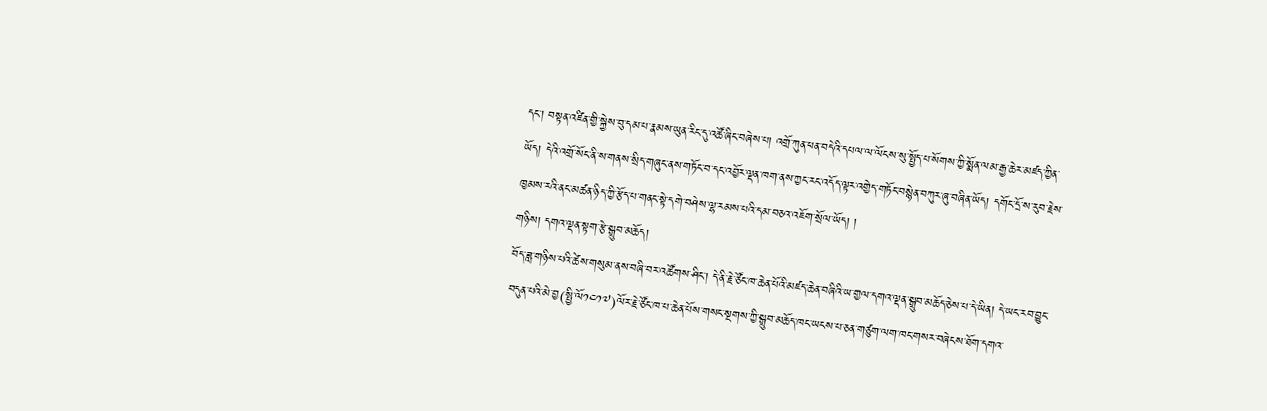དང་། བསྟན་འཛིན་གྱི་སྐྱེས་བུ་དམ་པ་རྣམས་ཡུན་རིང་དུ་འཚོ་ཞིང་བཞེས་པ། འགྲོ་ཀུན་ཕན་བདེའི་དཔལ་ལ་ལོངས་སུ་སྤྱོད་པ་སོགས་ཀྱི་སྨོན་ལམ་རྒྱ་ཆེར་མཛད་ཀྱིན་ཡོད། དེའི་འགྲོ་སོང་ནི་ས་གནས་སྲིད་གཞུང་ནས་གཏོང་བ་དང་འབྱོར་ལྡན་ཁག་ནས་ཀྱང་རང་འདོད་ལྟར་འགྱེད་གཏོང་བསྙེན་བཀུར་ཞུ་བཞིན་ཡོད། དགོང་དྲོ་ས་རུབ་རྗེས་ཁྱམས་རའི་ནང་མཚན་ཉིད་ཀྱི་རྩོད་པ་གནང་སྟེ་དགེ་བཤེས་ལྷ་རམས་པའི་དམ་བཅའ་འཇོག་སྲོལ་ཡོད། །
གཉིས། དགའ་ལྡན་སྟག་རྩེ་སྒྲུབ་མཆོད།
བོད་ཟླ་གཉིས་པའི་ཚེས་གསུམ་ནས་བཞི་བར་འཚོགས་ཤིང་། དེ་ནི་རྗེ་ཙོང་ཁ་ཆེན་པོའི་མཛད་ཆེན་བཞིའི་ཡ་གྱལ་དགའ་ལྡན་སྒྲུབ་མཆོད་ཅེས་པ་དེ་ཡིན། དེ་ཡང་རབ་བྱུང་བདུན་པའི་མེ་བྱ(སྤྱི་ལོ༡༤༡༧)ལོར་རྗེ་ཙོང་ཁ་པ་ཆེན་པོས་གསང་སྔགས་ཀྱི་སྒྲུབ་མཆོད་ཁང་ཡངས་པ་ཅན་གཙུག་ལག་ཁང་གསར་བཞེངས་ཐོག་དགའ་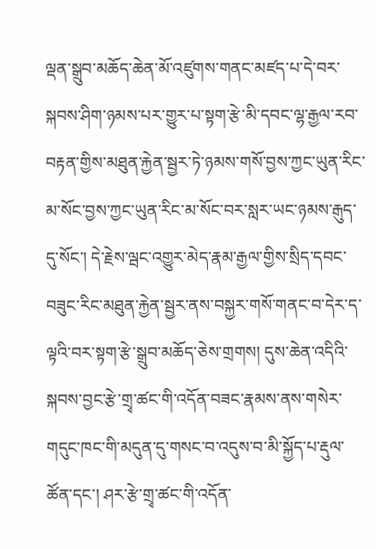ལྡན་སྒྲུབ་མཆོད་ཆེན་མོ་འཛུགས་གནང་མཛད་པ་དེ་བར་སྐབས་ཤིག་ཉམས་པར་གྱུར་པ་སྟག་རྩེ་མི་དབང་ལྷ་རྒྱལ་རབ་བརྟན་གྱིས་མཐུན་རྐྱེན་སྦྱར་ཏེ་ཉམས་གསོ་བྱས་ཀྱང་ཡུན་རིང་མ་སོང་བྱས་ཀྱང་ཡུན་རིང་མ་སོང་བར་སླར་ཡང་ཉམས་རྒུད་དུ་སོང་། དེ་རྗེས་ལྦང་འགྱུར་མེད་རྣམ་རྒྱལ་གྱིས་སྲིད་དབང་བཟུང་རིང་མཐུན་རྐྱེན་སྦྱར་ནས་བསྐྱར་གསོ་གནང་བ་དེར་ད་ལྟའི་བར་སྟག་རྩེ་སྒྲུབ་མཆོད་ཅེས་གྲགས། དུས་ཆེན་འདིའི་སྐབས་བྱང་རྩེ་གྲྭ་ཚང་གི་འདོན་བཟང་རྣམས་ནས་གསེར་གདུང་ཁང་གི་མདུན་དུ་གསང་བ་འདུས་བ་མི་སྐྱོད་པ་རྡུལ་ཚོན་དང་། ཤར་རྩེ་གྲྭ་ཚང་གི་འདོན་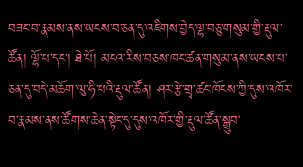བཟང་བ་རྣམས་ནས་ཡངས་བ་ཅན་དུ་འཇིགས་བྱེད་ལྷ་བཅུ་གསུམ་གྱི་རྡུལ་ཚོན། ལྷོ་པ་དང་། ཐེ་པོ། མངའ་རིས་བཅས་ཁང་ཚན་གསུམ་ནས་ཡངས་པ་ཅན་དུ་བདེ་མཆོག་ལུ་ཧི་པའི་རྡུལ་ཚོན། ཤར་རྩེ་གྲྭ་ཚང་ཁོངས་ཀྱི་དུས་འཁོར་བ་རྣམས་ནས་ཚོགས་ཆེན་སྟེང་དུ་དུས་འཁོར་གྱི་རྡུལ་ཚོན་སྒྲུབ་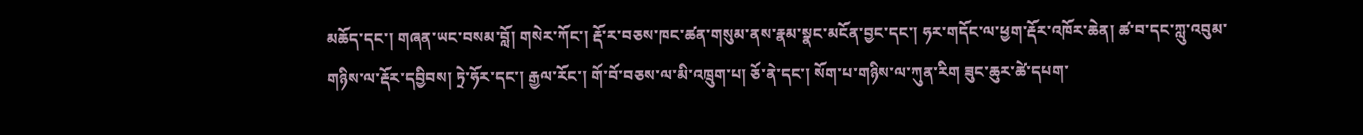མཆོད་དང་། གཞན་ཡང་བསམ་བློ། གསེར་ཀོང་། རྡོ་ར་བཅས་ཁང་ཚན་གསུམ་ནས་རྣམ་སྣང་མངོན་བྱང་དང་། ཧར་གདོང་ལ་ཕྱག་རྡོར་འཁོར་ཆེན། ཚ་བ་དང་ཀླུ་འབུམ་གཉིས་ལ་རྡོར་དབྱིབས། ཏྲེ་ཧོར་དང་། རྒྱལ་རོང་། གོ་བོ་བཅས་ལ་མི་འཁྲུག་པ། ཅོ་ནེ་དང་། སོག་པ་གཉིས་ལ་ཀུན་རིག ཟུང་ཆུར་ཚེ་དཔག་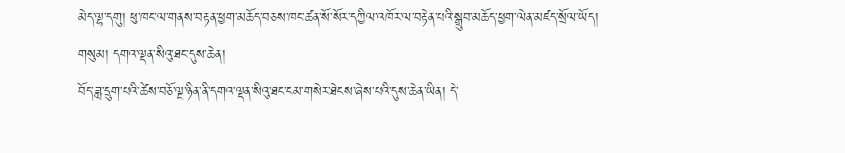མེད་ལྷ་དགུ། ཕུ་ཁང་ལ་གནས་བརྟན་ཕྱག་མཆོད་བཅས་ཁང་ཚན་སོ་སོར་དཀྱིལ་འཁོར་ལ་བརྟེན་པའི་སྒྲུབ་མཆོད་ཕྱག་ལེན་མཛད་སྲོལ་ཡོད།
གསུམ། དགའ་ལྡན་སིའུ་ཐང་དུས་ཆེན།
བོད་ཟླ་དྲུག་པའི་ཚེས་བཅོ་ལྔ་ཉིན་ནི་དགའ་ལྡན་སིའུ་ཐང་ངམ་གསེར་ཐེངས་ཞེས་པའི་དུས་ཆེན་ཡིན། དེ་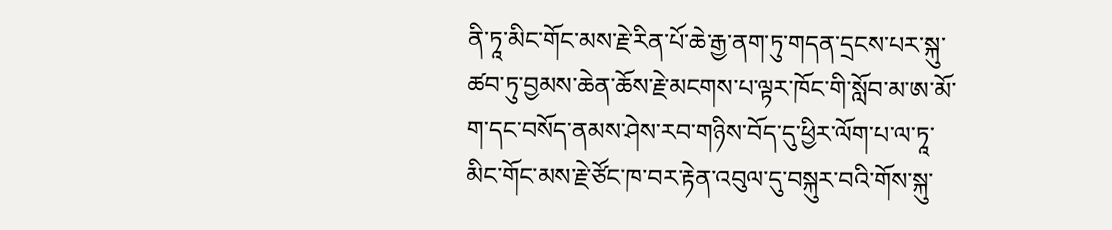ནི་ཏཱ་མིང་གོང་མས་རྗེ་རིན་པོ་ཆེ་རྒྱ་ནག་ཏུ་གདན་དྲངས་པར་སྐུ་ཚབ་ཏུ་བྱམས་ཆེན་ཆོས་རྗེ་མངགས་པ་ལྟར་ཁོང་གི་སློབ་མ་ཨ་མོ་ག་དང་བསོད་ནམས་ཤེས་རབ་གཉིས་བོད་དུ་ཕྱིར་ལོག་པ་ལ་ཏཱ་མིང་གོང་མས་རྗེ་ཙོང་ཁ་བར་རྟེན་འབུལ་དུ་བསྐུར་བའི་གོས་སྐུ་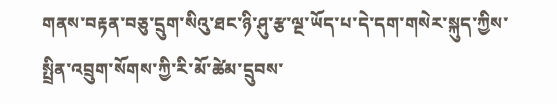གནས་བརྟན་བཅུ་དྲུག་སིའུ་ཐང་ཉི་ཤུ་རྩ་ལྔ་ཡོད་པ་དེ་དག་གསེར་སྐུད་ཀྱིས་སྤྲིན་འབྲུག་སོགས་ཀྱི་རི་མོ་ཚེམ་དྲུབས་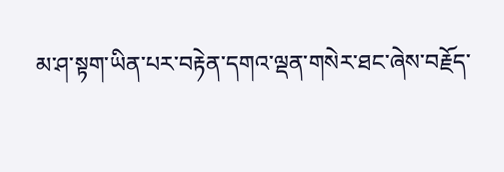མ་ཤ་སྟག་ཡིན་པར་བརྟེན་དགའ་ལྡན་གསེར་ཐང་ཞེས་བརྗོད་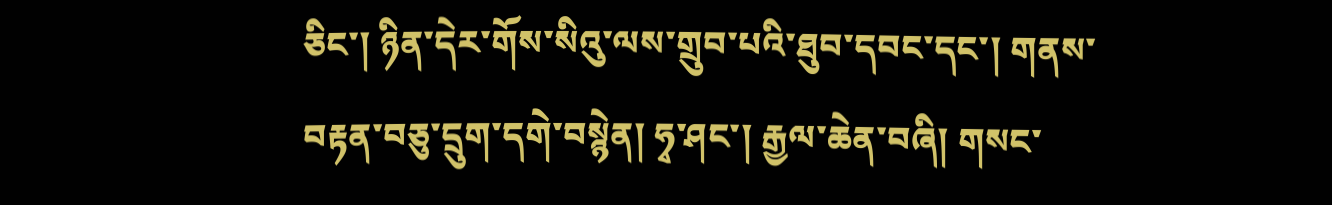ཅིང་། ཉིན་དེར་གོས་སིའུ་ལས་གྲུབ་པའི་ཐུབ་དབང་དང་། གནས་བརྟན་བཅུ་དྲུག་དགེ་བསྙེན། ཧྭ་ཤང་། རྒྱལ་ཆེན་བཞི། གསང་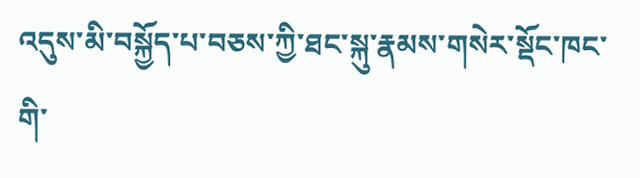འདུས་མི་བསྐྱོད་པ་བཅས་ཀྱི་ཐང་སྐུ་རྣམས་གསེར་སྡོང་ཁང་གི་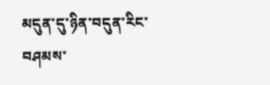མདུན་དུ་ཉིན་བདུན་རིང་བཤམས་